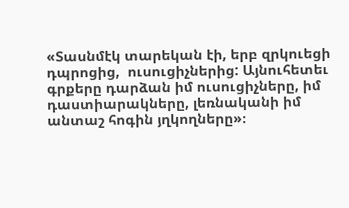«Տասնմէկ տարեկան էի, երբ զրկուեցի դպրոցից,  ուսուցիչներից: Այնուհետեւ գրքերը դարձան իմ ուսուցիչները, իմ դաստիարակները, լեռնականի իմ անտաշ հոգին յղկողները»։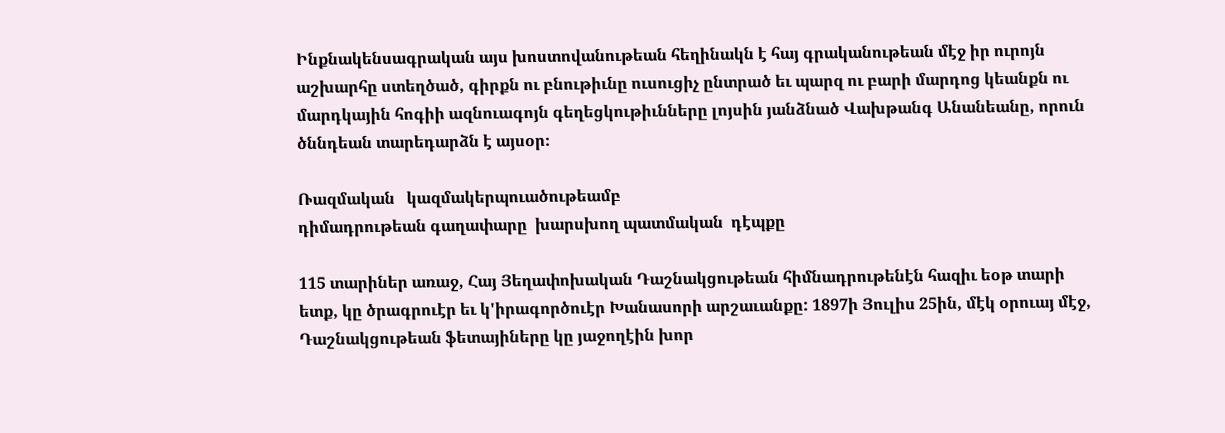Ինքնակենսագրական այս խոստովանութեան հեղինակն է հայ գրականութեան մէջ իր ուրոյն աշխարհը ստեղծած, գիրքն ու բնութիւնը ուսուցիչ ընտրած եւ պարզ ու բարի մարդոց կեանքն ու մարդկային հոգիի ազնուագոյն գեղեցկութիւնները լոյսին յանձնած Վախթանգ Անանեանը, որուն ծննդեան տարեդարձն է այսօր։

Ռազմական   կազմակերպուածութեամբ
դիմադրութեան գաղափարը  խարսխող պատմական  դէպքը

115 տարիներ առաջ, Հայ Յեղափոխական Դաշնակցութեան հիմնադրութենէն հազիւ եօթ տարի ետք, կը ծրագրուէր եւ կ'իրագործուէր Խանասորի արշաւանքը: 1897ի Յուլիս 25ին, մէկ օրուայ մէջ, Դաշնակցութեան ֆետայիները կը յաջողէին խոր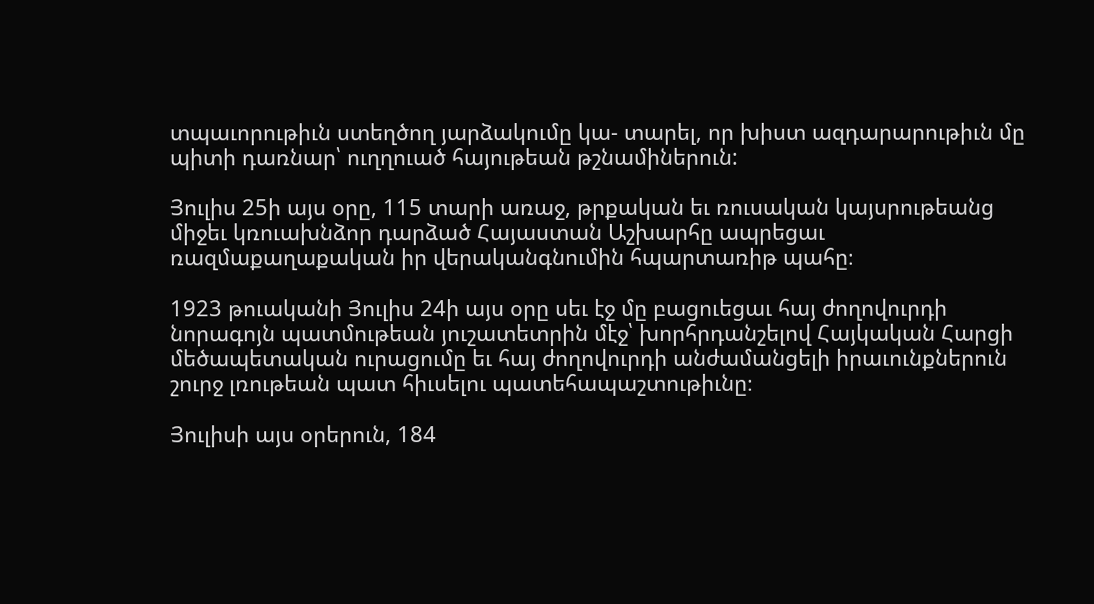տպաւորութիւն ստեղծող յարձակումը կա- տարել, որ խիստ ազդարարութիւն մը պիտի դառնար՝ ուղղուած հայութեան թշնամիներուն:

Յուլիս 25ի այս օրը, 115 տարի առաջ, թրքական եւ ռուսական կայսրութեանց միջեւ կռուախնձոր դարձած Հայաստան Աշխարհը ապրեցաւ ռազմաքաղաքական իր վերականգնումին հպարտառիթ պահը։

1923 թուականի Յուլիս 24ի այս օրը սեւ էջ մը բացուեցաւ հայ ժողովուրդի նորագոյն պատմութեան յուշատետրին մէջ՝ խորհրդանշելով Հայկական Հարցի մեծապետական ուրացումը եւ հայ ժողովուրդի անժամանցելի իրաւունքներուն շուրջ լռութեան պատ հիւսելու պատեհապաշտութիւնը։

Յուլիսի այս օրերուն, 184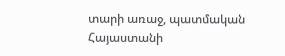տարի առաջ, պատմական Հայաստանի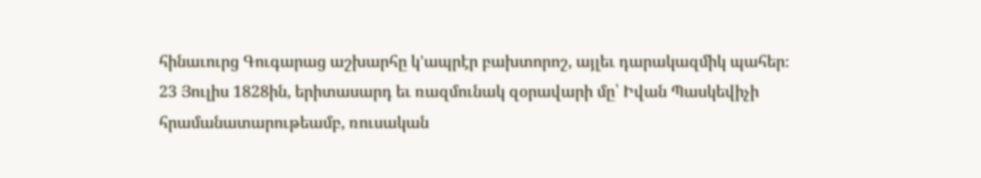հինաւուրց Գուգարաց աշխարհը կ'ապրէր բախտորոշ, այլեւ դարակազմիկ պահեր։
23 Յուլիս 1828ին, երիտասարդ եւ ռազմունակ զօրավարի մը՝ Իվան Պասկեվիչի հրամանատարութեամբ, ռուսական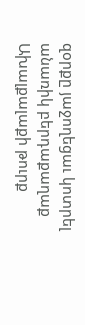զօրքը յաջողեցաւ կոտրել անառիկ բերդաքաղաք Ախալքալաքի թուրք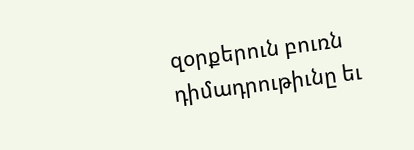զօրքերուն բուռն դիմադրութիւնը եւ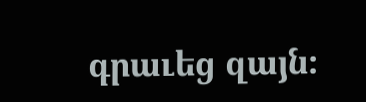գրաւեց զայն։